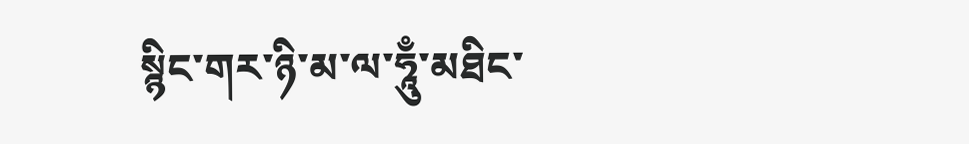སྙིང་གར་ཉི་མ་ལ་ཧཱུྃ་མཐིང་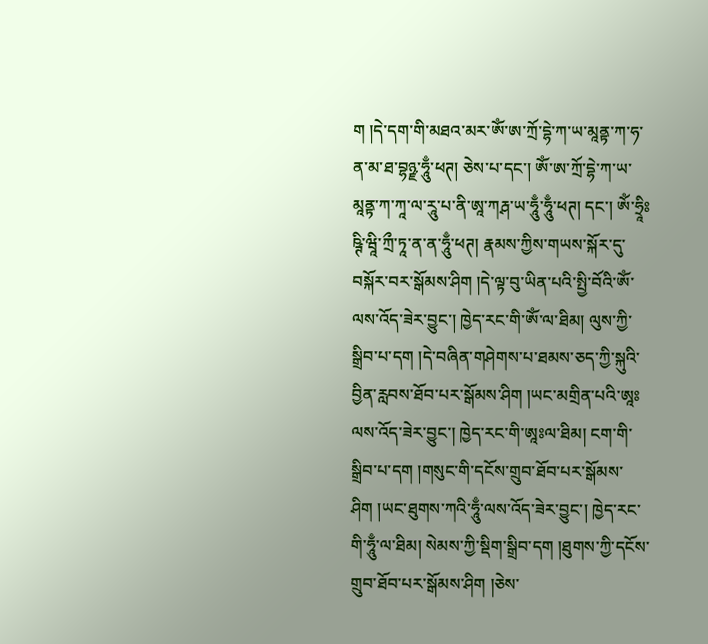ག །དེ་དག་གི་མཐའ་མར་ཨོཾ་ཨ་ཀྲོ་དྷེ་ཀ་ཡ་མཱནྟ་ཀ་ཧ་ན་མ་ཐ་བྷཉྫ་ཧཱུྃ་ཕཊ། ཅེས་པ་དང་། ཨོཾ་ཨ་ཀྲོ་དྷེ་ཀ་ཡ་མཱནྟ་ཀ་ཀཱ་ལ་རཱུ་པ་ནི་ཨཱ་ཀརྴ་ཡ་ཧཱུྃ་ཧཱུྃ་ཕཊ། དང་། ཨོཾ་ཧྲཱིཿཥྚི་ཝཱི་ཀྲྀ་ཏཱ་ན་ན་ཧཱུྃ་ཕཊ། རྣམས་ཀྱིས་གཡས་སྐོར་དུ་བསྐོར་བར་སྒོམས་ཤིག །དེ་ལྟ་བུ་ཡིན་པའི་སྤྱི་བོའི་ཨོཾ་ལས་འོད་ཟེར་བྱུང་། ཁྱེད་རང་གི་ཨོཾ་ལ་ཐིམ། ལུས་ཀྱི་སྒྲིབ་པ་དག །དེ་བཞིན་གཤེགས་པ་ཐམས་ཅད་ཀྱི་སྐུའི་བྱིན་རླབས་ཐོབ་པར་སྒོམས་ཤིག །ཡང་མགྲིན་པའི་ཨཱཿལས་འོད་ཟེར་བྱུང་། ཁྱེད་རང་གི་ཨཱཿལ་ཐིམ། ངག་གི་སྒྲིབ་པ་དག །གསུང་གི་དངོས་གྲུབ་ཐོབ་པར་སྒོམས་ཤིག །ཡང་ཐུགས་ཀའི་ཧཱུྃ་ལས་འོད་ཟེར་བྱུང་། ཁྱེད་རང་གི་ཧཱུྃ་ལ་ཐིམ། སེམས་ཀྱི་སྡིག་སྒྲིབ་དག །ཐུགས་ཀྱི་དངོས་གྲུབ་ཐོབ་པར་སྒོམས་ཤིག །ཅེས་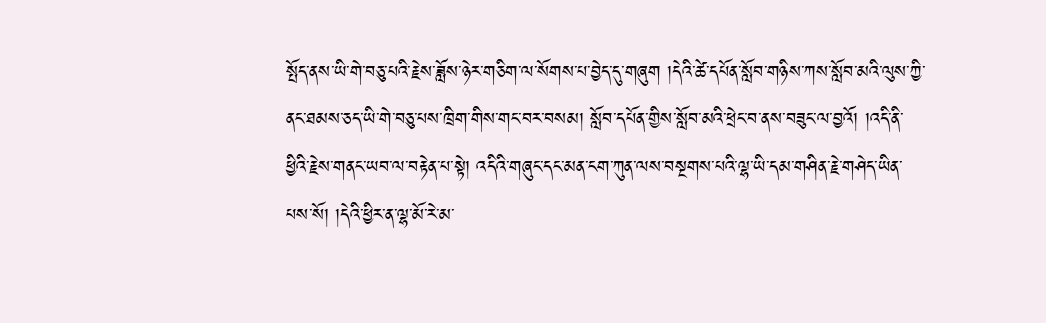སྤོད་ནས་ཡི་གེ་བཅུ་པའི་རྗེས་ཟློས་ཉེར་གཅིག་ལ་སོགས་པ་བྱེད་དུ་གཞུག །དེའི་ཚེ་དཔོན་སློབ་གཉིས་ཀས་སློབ་མའི་ལུས་ཀྱི་ནང་ཐམས་ཅད་ཡི་གེ་བཅུ་པས་ཁྲིག་གིས་གང་བར་བསམ། སློབ་དཔོན་གྱིས་སློབ་མའི་ཕྲེང་བ་ནས་བཟུང་ལ་བྱའོ། །འདི་ནི་ཕྱིའི་རྗེས་གནང་ཡབ་ལ་བརྟེན་པ་སྟེ། འདིའི་གཞུང་དང་མན་ངག་ཀུན་ལས་བསྔགས་པའི་ལྷ་ཡི་དམ་གཤིན་རྗེ་གཤེད་ཡིན་པས་སོ། །དེའི་ཕྱིར་ན་ལྷ་མོ་རེ་མ་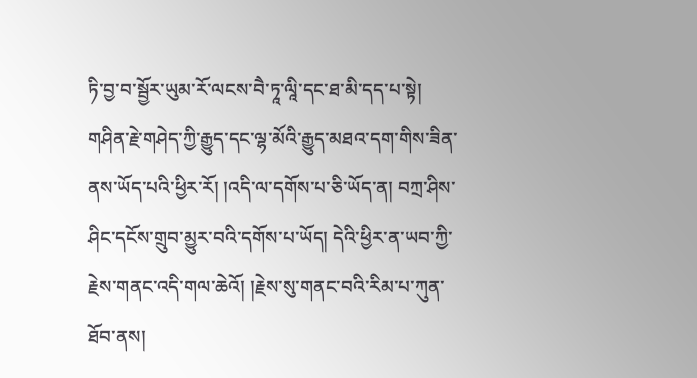ཏི་བྱ་བ་སྦྱོར་ཡུམ་རོ་ལངས་བཻ་ཏཱ་ལཱི་དང་ཐ་མི་དད་པ་སྟེ། གཤིན་རྗེ་གཤེད་ཀྱི་རྒྱུད་དང་ལྷ་མོའི་རྒྱུད་མཐའ་དག་གིས་ཟིན་ནས་ཡོད་པའི་ཕྱིར་རོ། །འདི་ལ་དགོས་པ་ཅི་ཡོད་ན། བཀྲ་ཤིས་ཤིང་དངོས་གྲུབ་མྱུར་བའི་དགོས་པ་ཡོད། དེའི་ཕྱིར་ན་ཡབ་ཀྱི་རྗེས་གནང་འདི་གལ་ཆེའོ། །རྗེས་སུ་གནང་བའི་རིམ་པ་ཀུན་ཐོབ་ནས།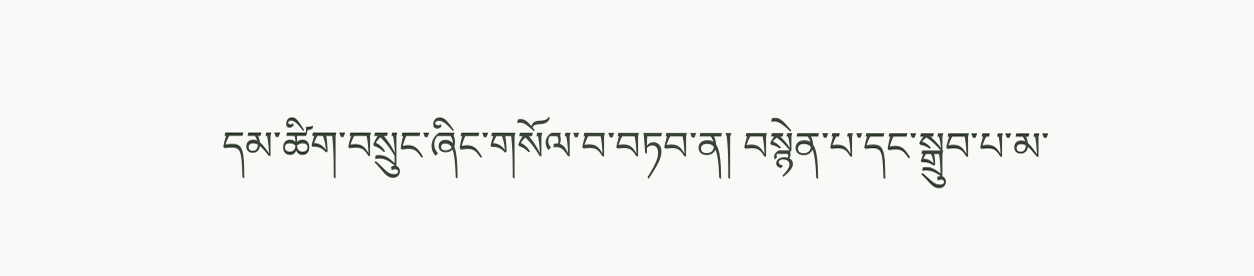དམ་ཚིག་བསྲུང་ཞིང་གསོལ་བ་བཏབ་ན། བསྙེན་པ་དང་སྒྲུབ་པ་མ་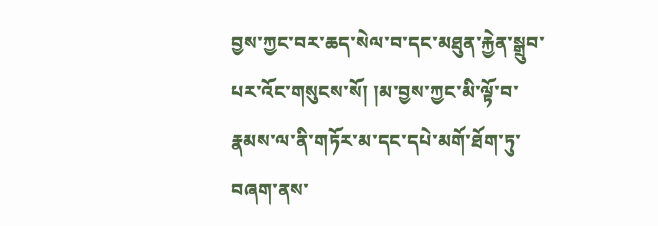བྱས་ཀྱང་བར་ཆད་སེལ་བ་དང་མཐུན་རྐྱེན་སྒྲུབ་པར་འོང་གསུངས་སོ། །མ་བྱས་ཀྱང་མི་ལྟོ་བ་རྣམས་ལ་ནི་གཏོར་མ་དང་དཔེ་མགོ་ཐོག་ཏུ་བཞག་ནས་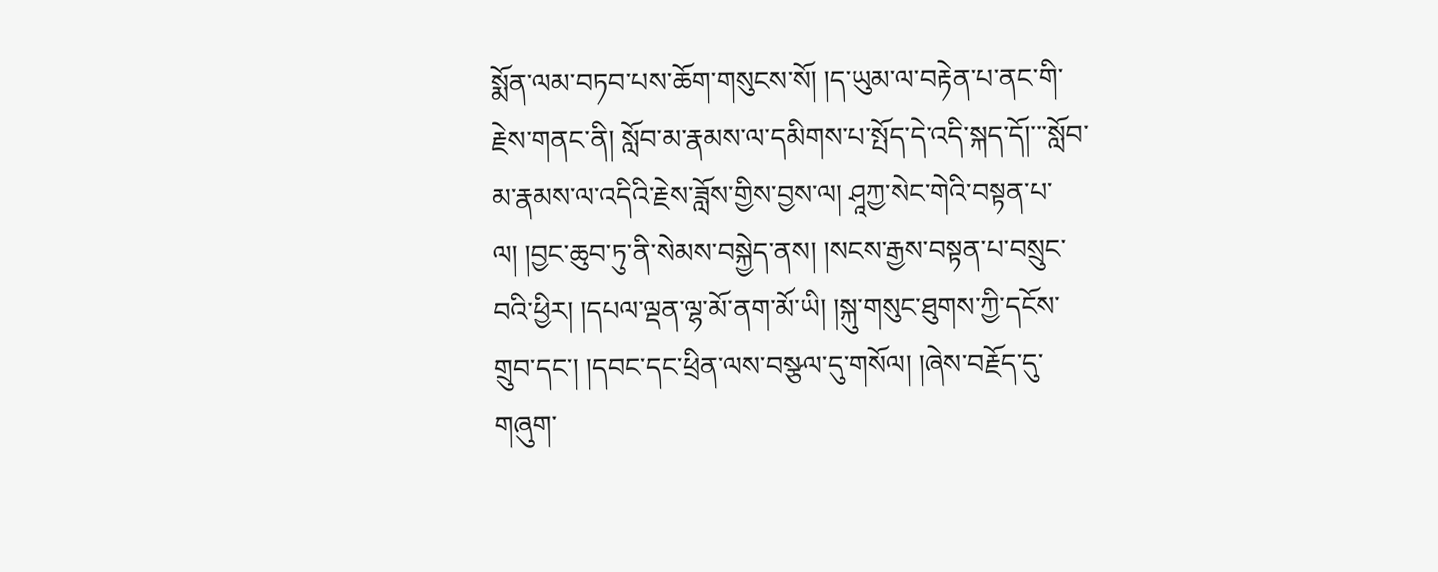སྨོན་ལམ་བཏབ་པས་ཆོག་གསུངས་སོ། །ད་ཡུམ་ལ་བརྟེན་པ་ནང་གི་རྗེས་གནང་ནི། སློབ་མ་རྣམས་ལ་དམིགས་པ་སྤོད་དེ་འདི་སྐད་དོ།་་་སློབ་མ་རྣམས་ལ་འདིའི་རྗེས་ཟློས་གྱིས་བྱས་ལ། ཤཱཀྱ་སེང་གེའི་བསྟན་པ་ལ། །བྱང་ཆུབ་ཏུ་ནི་སེམས་བསྐྱེད་ནས། །སངས་རྒྱས་བསྟན་པ་བསྲུང་བའི་ཕྱིར། །དཔལ་ལྡན་ལྷ་མོ་ནག་མོ་ཡི། །སྐུ་གསུང་ཐུགས་ཀྱི་དངོས་གྲུབ་དང་། །དབང་དང་ཕྲིན་ལས་བསྩལ་དུ་གསོལ། །ཞེས་བརྗོད་དུ་གཞུག་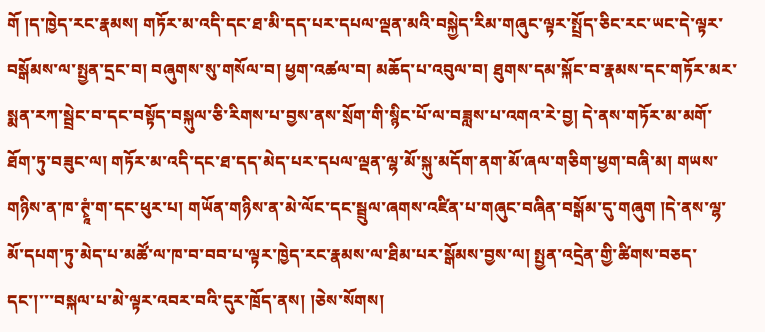གོ །ད་ཁྱེད་རང་རྣམས། གཏོར་མ་འདི་དང་ཐ་མི་དད་པར་དཔལ་ལྡན་མའི་བསྐྱེད་རིམ་གཞུང་ལྟར་སྤྲོད་ཅིང་རང་ཡང་དེ་ལྟར་བསྒོམས་ལ་སྤྱན་དྲང་བ། བཞུགས་སུ་གསོལ་བ། ཕྱག་འཚལ་བ། མཆོད་པ་འབུལ་བ། ཐུགས་དམ་སྐོང་བ་རྣམས་དང་གཏོར་མར་སྨན་རཀ་སྦྲེང་བ་དང་བསྟོད་བསྐུལ་ཅི་རིགས་པ་བྱས་ནས་སྲོག་གི་སྙིང་པོ་ལ་བཟླས་པ་འགའ་རེ་བྱ། དེ་ནས་གཏོར་མ་མགོ་ཐོག་ཏུ་བཟུང་ལ། གཏོར་མ་འདི་དང་ཐ་དད་མེད་པར་དཔལ་ལྡན་ལྷ་མོ་སྐུ་མདོག་ནག་མོ་ཞལ་གཅིག་ཕྱག་བཞི་མ། གཡས་གཉིས་ན་ཁ་ཊྭཱཾ་ག་དང་ཕུར་པ། གཡོན་གཉིས་ན་མེ་ལོང་དང་སྦྲུལ་ཞགས་འཛིན་པ་གཞུང་བཞིན་བསྒོམ་དུ་གཞུག །དེ་ནས་ལྷ་མོ་དཔག་ཏུ་མེད་པ་མཚོ་ལ་ཁ་བ་བབ་པ་ལྟར་ཁྱེད་རང་རྣམས་ལ་ཐིམ་པར་སྒོམས་བྱས་ལ། སྤྱན་འདྲེན་གྱི་ཚིགས་བཅད་དང་།་་་བསྐལ་པ་མེ་ལྟར་འབར་བའི་དུར་ཁྲོད་ནས། །ཅེས་སོགས།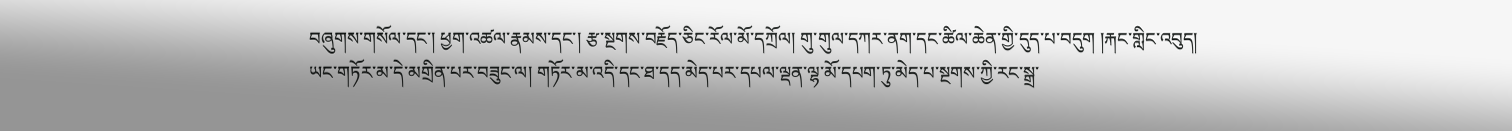བཞུགས་གསོལ་དང་། ཕྱག་འཚལ་རྣམས་དང་། རྩ་སྔགས་བརྗོད་ཅིང་རོལ་མོ་དཀྲོལ། གུ་གུལ་དཀར་ནག་དང་ཚིལ་ཆེན་གྱི་དུད་པ་བདུག །རྐང་གླིང་འབུད། ཡང་གཏོར་མ་དེ་མགྲིན་པར་བཟུང་ལ། གཏོར་མ་འདི་དང་ཐ་དད་མེད་པར་དཔལ་ལྡན་ལྷ་མོ་དཔག་ཏུ་མེད་པ་སྔགས་ཀྱི་རང་སྒྲ་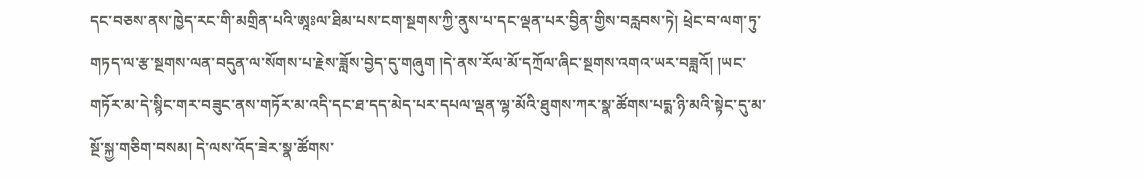དང་བཅས་ནས་ཁྱེད་རང་གི་མགྲིན་པའི་ཨཱཿལ་ཐིམ་པས་ངག་སྔགས་ཀྱི་ནུས་པ་དང་ལྡན་པར་བྱིན་གྱིས་བརླབས་ཏེ། ཕྲེང་བ་ལག་ཏུ་གཏད་ལ་རྩ་སྔགས་ལན་བདུན་ལ་སོགས་པ་རྗེས་ཟློས་བྱེད་དུ་གཞུག །དེ་ནས་རོལ་མོ་དཀྲོལ་ཞིང་སྔགས་འགའ་ཡར་བཟླའོ། །ཡང་གཏོར་མ་དེ་སྙིང་གར་བཟུང་ནས་གཏོར་མ་འདི་དང་ཐ་དད་མེད་པར་དཔལ་ལྡན་ལྷ་མོའི་ཐུགས་ཀར་སྣ་ཚོགས་པདྨ་ཉི་མའི་སྟེང་དུ་མ་སྔོ་སྐྱ་གཅིག་བསམ། དེ་ལས་འོད་ཟེར་སྣ་ཚོགས་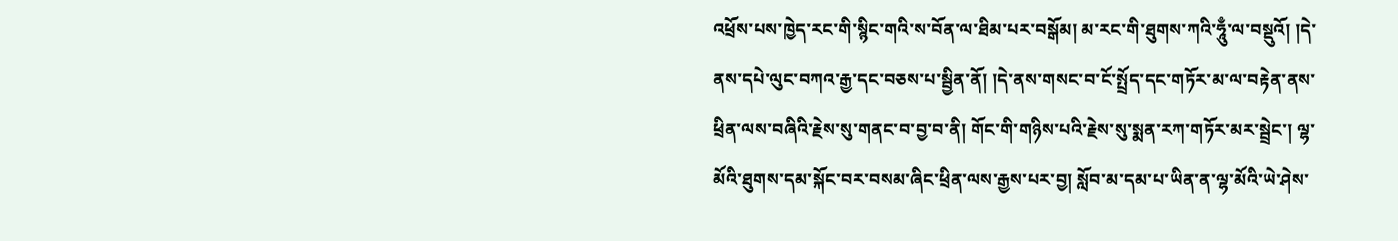འཕྲོས་པས་ཁྱེད་རང་གི་སྙིང་གའི་ས་བོན་ལ་ཐིམ་པར་བསྒོམ། མ་རང་གི་ཐུགས་ཀའི་ཧཱུྃ་ལ་བསྡུའོ། །དེ་ནས་དཔེ་ལུང་བཀའ་རྒྱ་དང་བཅས་པ་སྦྱིན་ནོ། །དེ་ནས་གསང་བ་ངོ་སྤྲོད་དང་གཏོར་མ་ལ་བརྟེན་ནས་ཕྲིན་ལས་བཞིའི་རྗེས་སུ་གནང་བ་བྱ་བ་ནི། གོང་གི་གཉིས་པའི་རྗེས་སུ་སྨན་རཀ་གཏོར་མར་སྦྲེང་། ལྷ་མོའི་ཐུགས་དམ་སྐོང་བར་བསམ་ཞིང་ཕྲིན་ལས་རྒྱས་པར་བྱ། སློབ་མ་དམ་པ་ཡིན་ན་ལྷ་མོའི་ཡེ་ཤེས་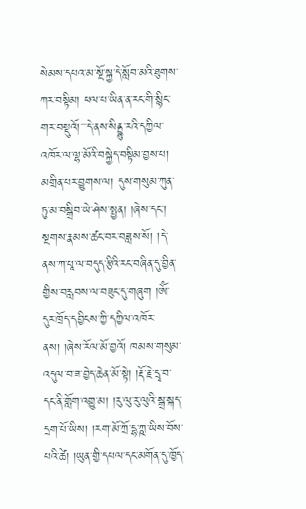སེམས་དཔའ་མ་སྔོ་སྐྱ་དེ་སློབ་མའི་ཐུགས་ཀར་བསྟིམ། ཕལ་པ་ཡིན་ན་རང་གི་སྙིང་གར་བསྡུའོ།་་་དེ་ནས་སིནྡྷུ་རའི་དཀྱིལ་འཁོར་ལ་ལྷ་མོའི་བསྐྱེད་བསྟིམ་བྱས་པ། མགྲིན་པར་བྱུགས་ལ། དུས་གསུམ་ཀུན་ཏུ་མ་བསྒྲིབ་ཡེ་ཤེས་སྤྱན། །ཞེས་དང་། སྔགས་རྣམས་ཚང་བར་བཟླས་སོ། །དེ་ནས་ཀ་པཱ་ལ་བདུད་རྩིའི་རང་བཞིན་དུ་བྱིན་གྱིས་བརླབས་ལ་བཟུང་དུ་གཞུག །ཨོཾ་དུར་ཁྲོད་དབྱིངས་ཀྱི་དཀྱིལ་འཁོར་ནས། །ཞེས་རོལ་མོ་བྱའོ། ཁམས་གསུམ་འདུལ་བ་ཟ་བྱེད་ཆེན་མོ་སྟེ། །རྡོ་རྗེ་དྲྭ་བ་དང་ནི་གློག་འགྱུ་མ། །རུ་ལུ་རུ་ལུའི་སྒྲ་སྐད་དྲག་པོ་ཡིས། །རག་མོ་ཀྲོ་དྷ་ཀྵ་ཡིས་བོས་པའི་ཚེ། །ཡུན་གྱི་དཔལ་དང་མགོན་དུ་ཁྱོད་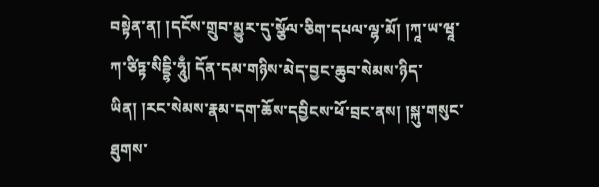བསྟེན་ན། །དངོས་གྲུབ་མྱུར་དུ་སྩོལ་ཅིག་དཔལ་ལྷ་མོ། །ཀཱ་ཡ་ཝཱ་ཀ་ཙིཏྟ་སིདྡྷི་ཧཱུྃ། དོན་དམ་གཉིས་མེད་བྱང་ཆུབ་སེམས་ཉིད་ཡིན། །རང་སེམས་རྣམ་དག་ཆོས་དབྱིངས་ཕོ་བྲང་ནས། །སྐུ་གསུང་ཐུགས་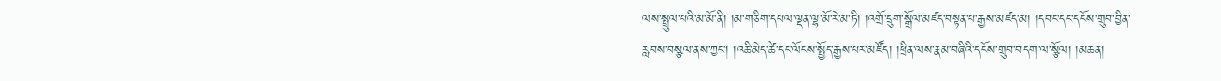ལས་སྤྲུལ་པའི་མ་མོ་ནི། །མ་གཅིག་དཔལ་ལྡན་ལྷ་མོ་རེ་མ་ཏི། །འགྲོ་དྲུག་སྒྲོལ་མཛད་བསྟན་པ་རྒྱས་མཛད་མ། །དབང་དང་དངོས་གྲུབ་བྱིན་རླབས་བསྩལ་ནས་ཀྱང་། །འཆི་མེད་ཚེ་དང་ལོངས་སྤྱོད་རྒྱས་པར་མཛོད། །ཕྲིན་ལས་རྣམ་བཞིའི་དངོས་གྲུབ་བདག་ལ་སྩོལ། །མཆན།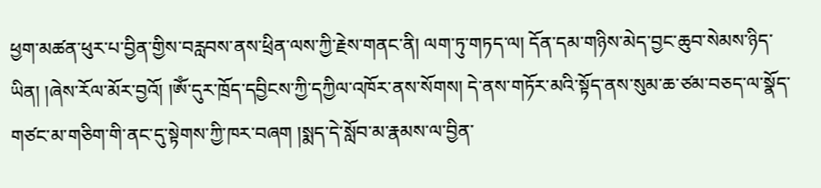ཕྱག་མཚན་ཕུར་པ་བྱིན་གྱིས་བརླབས་ནས་ཕྲིན་ལས་ཀྱི་རྗེས་གནང་ནི། ལག་ཏུ་གཏད་ལ། དོན་དམ་གཉིས་མེད་བྱང་ཆུབ་སེམས་ཉིད་ཡིན། །ཞེས་རོལ་མོར་བྱའོ། །ཨོཾ་དུར་ཁྲོད་དབྱིངས་ཀྱི་དཀྱིལ་འཁོར་ནས་སོགས། དེ་ནས་གཏོར་མའི་སྟོད་ནས་སུམ་ཆ་ཙམ་བཅད་ལ་སྣོད་གཙང་མ་གཅིག་གི་ནང་དུ་སྟེགས་ཀྱི་ཁར་བཞག །སྨད་དེ་སློབ་མ་རྣམས་ལ་བྱིན་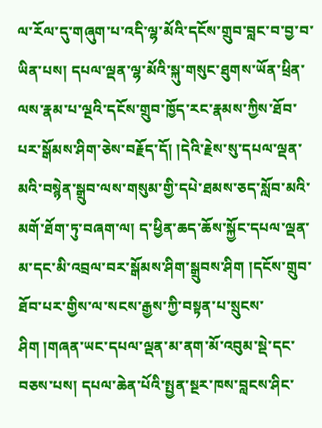ལ་རོལ་དུ་གཞུག་པ་འདི་ལྷ་མོའི་དངོས་གྲུབ་བླང་བ་བྱ་བ་ཡིན་པས། དཔལ་ལྡན་ལྷ་མོའི་སྐུ་གསུང་ཐུགས་ཡོན་ཕྲིན་ལས་རྣམ་པ་ལྔའི་དངོས་གྲུབ་ཁྱོད་རང་རྣམས་ཀྱིས་ཐོབ་པར་སྒོམས་ཤིག་ཅེས་བརྗོད་དོ། །དེའི་རྗེས་སུ་དཔལ་ལྡན་མའི་བསྙེན་སྒྲུབ་ལས་གསུམ་གྱི་དཔེ་ཐམས་ཅད་སློབ་མའི་མགོ་ཐོག་ཏུ་བཞག་ལ། ད་ཕྱིན་ཆད་ཆོས་སྐྱོང་དཔལ་ལྡན་མ་དང་མི་འབྲལ་བར་སྒོམས་ཤིག་སྒྲུབས་ཤིག །དངོས་གྲུབ་ཐོབ་པར་གྱིས་ལ་སངས་རྒྱས་ཀྱི་བསྟན་པ་སྲུངས་ཤིག །གཞན་ཡང་དཔལ་ལྡན་མ་ནག་མོ་འབུམ་སྡེ་དང་བཅས་པས། དཔལ་ཆེན་པོའི་སྤྱན་སྔར་ཁས་བླངས་ཤིང་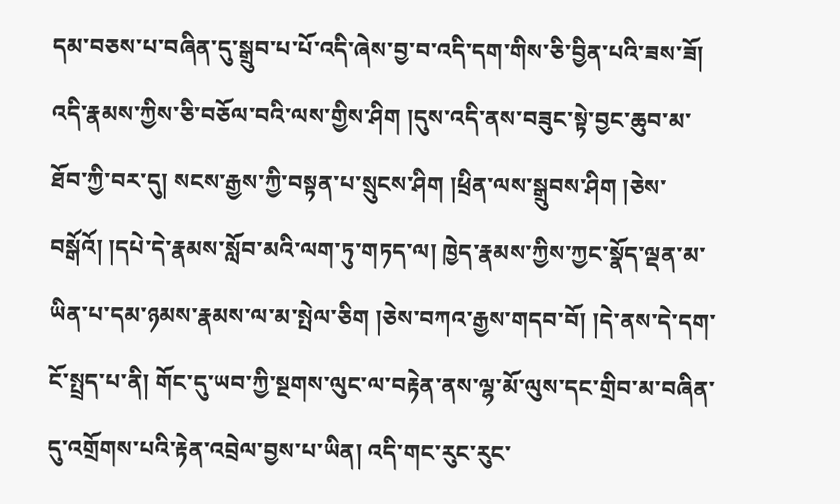དམ་བཅས་པ་བཞིན་དུ་སྒྲུབ་པ་པོ་འདི་ཞེས་བྱ་བ་འདི་དག་གིས་ཅི་བྱིན་པའི་ཟས་ཟོ། འདི་རྣམས་ཀྱིས་ཅི་བཅོལ་བའི་ལས་གྱིས་ཤིག །དུས་འདི་ནས་བཟུང་སྟེ་བྱང་ཆུབ་མ་ཐོབ་ཀྱི་བར་དུ། སངས་རྒྱས་ཀྱི་བསྟན་པ་སྲུངས་ཤིག །ཕྲིན་ལས་སྒྲུབས་ཤིག །ཅེས་བསྒོའོ། །དཔེ་དེ་རྣམས་སློབ་མའི་ལག་ཏུ་གཏད་ལ། ཁྱེད་རྣམས་ཀྱིས་ཀྱང་སྣོད་ལྡན་མ་ཡིན་པ་དམ་ཉམས་རྣམས་ལ་མ་སྤེལ་ཅིག །ཅེས་བཀའ་རྒྱས་གདབ་བོ། །དེ་ནས་དེ་དག་ངོ་སྤྲད་པ་ནི། གོང་དུ་ཡབ་ཀྱི་སྔགས་ལུང་ལ་བརྟེན་ནས་ལྷ་མོ་ལུས་དང་གྲིབ་མ་བཞིན་དུ་འགྲོགས་པའི་རྟེན་འབྲེལ་བྱས་པ་ཡིན། འདི་གང་རུང་རུང་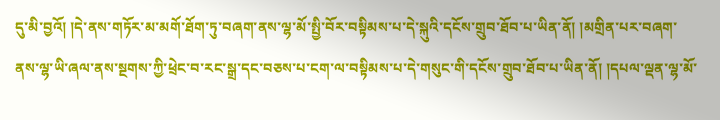དུ་མི་བྱའོ། །དེ་ནས་གཏོར་མ་མགོ་ཐོག་ཏུ་བཞག་ནས་ལྷ་མོ་སྤྱི་བོར་བསྟིམས་པ་དེ་སྐུའི་དངོས་གྲུབ་ཐོབ་པ་ཡིན་ནོ། །མགྲིན་པར་བཞག་ནས་ལྷ་ཡི་ཞལ་ནས་སྔགས་ཀྱི་ཕྲེང་བ་རང་སྒྲ་དང་བཅས་པ་ངག་ལ་བསྟིམས་པ་དེ་གསུང་གི་དངོས་གྲུབ་ཐོབ་པ་ཡིན་ནོ། །དཔལ་ལྡན་ལྷ་མོ་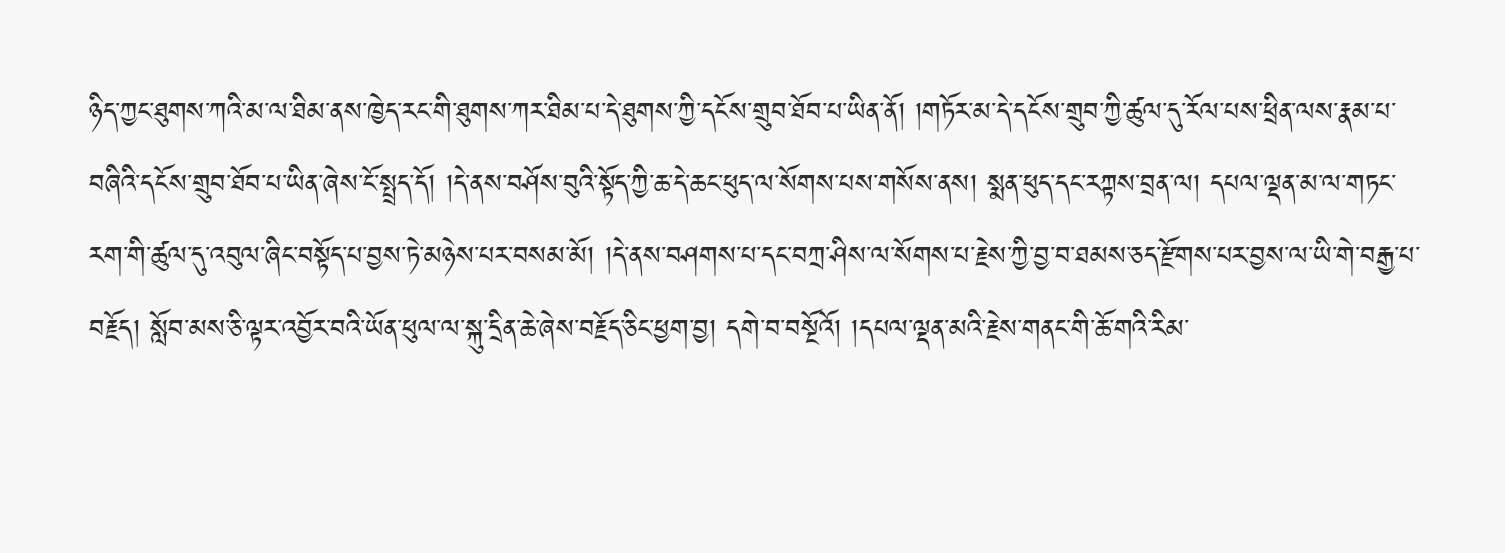ཉིད་ཀྱང་ཐུགས་ཀའི་མ་ལ་ཐིམ་ནས་ཁྱེད་རང་གི་ཐུགས་ཀར་ཐིམ་པ་དེ་ཐུགས་ཀྱི་དངོས་གྲུབ་ཐོབ་པ་ཡིན་ནོ། །གཏོར་མ་དེ་དངོས་གྲུབ་ཀྱི་ཚུལ་དུ་རོལ་པས་ཕྲིན་ལས་རྣམ་པ་བཞིའི་དངོས་གྲུབ་ཐོབ་པ་ཡིན་ཞེས་ངོ་སྤྲད་དོ། །དེ་ནས་བཤོས་བུའི་སྟོད་ཀྱི་ཆ་དེ་ཆང་ཕུད་ལ་སོགས་པས་གསོས་ནས། སྨན་ཕུད་དང་རཀྟས་བྲན་ལ། དཔལ་ལྡན་མ་ལ་གཏང་རག་གི་ཚུལ་དུ་འབུལ་ཞིང་བསྟོད་པ་བྱས་ཏེ་མཉེས་པར་བསམ་མོ། །དེ་ནས་བཤགས་པ་དང་བཀྲ་ཤིས་ལ་སོགས་པ་རྗེས་ཀྱི་བྱ་བ་ཐམས་ཅད་རྫོགས་པར་བྱས་ལ་ཡི་གེ་བརྒྱ་པ་བརྗོད། སློབ་མས་ཅི་ལྟར་འབྱོར་བའི་ཡོན་ཕུལ་ལ་སྐུ་དྲིན་ཆེ་ཞེས་བརྗོད་ཅིང་ཕྱག་བྱ། དགེ་བ་བསྔོའོ། །དཔལ་ལྡན་མའི་རྗེས་གནང་གི་ཆོ་གའི་རིམ་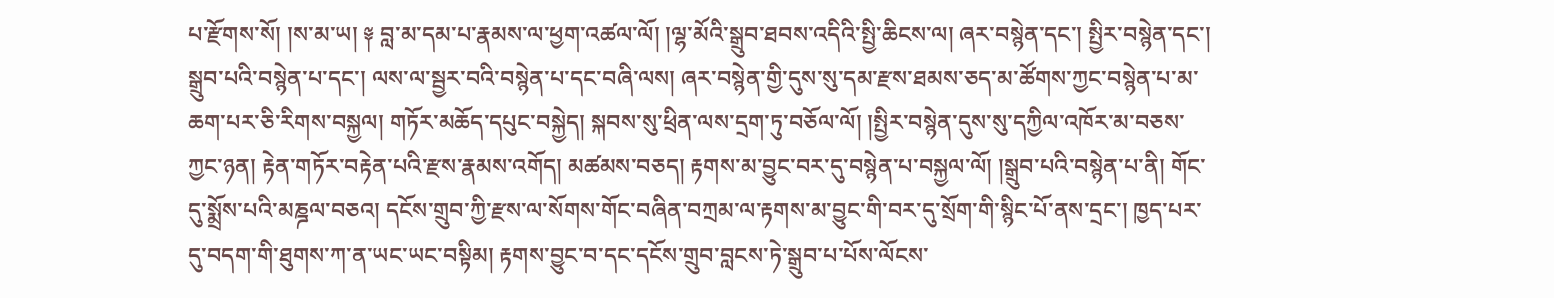པ་རྫོགས་སོ། །ས་མ་ཡ། ༈ བླ་མ་དམ་པ་རྣམས་ལ་ཕྱག་འཚལ་ལོ། །ལྷ་མོའི་སྒྲུབ་ཐབས་འདིའི་སྤྱི་ཆིངས་ལ། ཞར་བསྙེན་དང་། སྤྱིར་བསྙེན་དང་། སྒྲུབ་པའི་བསྙེན་པ་དང་། ལས་ལ་སྦྱར་བའི་བསྙེན་པ་དང་བཞི་ལས། ཞར་བསྙེན་གྱི་དུས་སུ་དམ་རྫས་ཐམས་ཅད་མ་ཚོགས་ཀྱང་བསྙེན་པ་མ་ཆག་པར་ཅི་རིགས་བསྐྱལ། གཏོར་མཆོད་དཔུང་བསྐྱེད། སྐབས་སུ་ཕྲིན་ལས་དྲག་ཏུ་བཅོལ་ལོ། །སྤྱིར་བསྙེན་དུས་སུ་དཀྱིལ་འཁོར་མ་བཅས་ཀྱང་ཉན། རྟེན་གཏོར་བརྟེན་པའི་རྫས་རྣམས་འགོད། མཚམས་བཅད། རྟགས་མ་བྱུང་བར་དུ་བསྙེན་པ་བསྐྱལ་ལོ། །སྒྲུབ་པའི་བསྙེན་པ་ནི། གོང་དུ་སྨྲོས་པའི་མཎྜལ་བཅའ། དངོས་གྲུབ་ཀྱི་རྫས་ལ་སོགས་གོང་བཞིན་བཀྲམ་ལ་རྟགས་མ་བྱུང་གི་བར་དུ་སྲོག་གི་སྙིང་པོ་ནས་དྲང་། ཁྱད་པར་དུ་བདག་གི་ཐུགས་ཀ་ན་ཡང་ཡང་བསྟིམ། རྟགས་བྱུང་བ་དང་དངོས་གྲུབ་བླངས་ཏེ་སྒྲུབ་པ་པོས་ལོངས་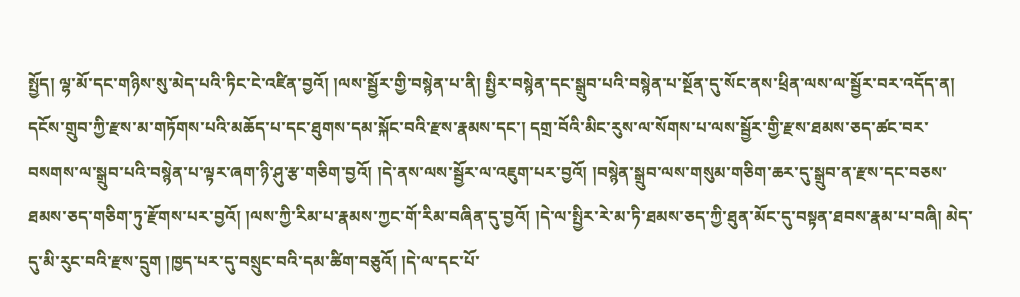སྤྱོད། ལྷ་མོ་དང་གཉིས་སུ་མེད་པའི་ཏིང་ངེ་འཛིན་བྱའོ། །ལས་སྦྱོར་གྱི་བསྙེན་པ་ནི། སྤྱིར་བསྙེན་དང་སྒྲུབ་པའི་བསྙེན་པ་སྔོན་དུ་སོང་ནས་ཕྲིན་ལས་ལ་སྦྱོར་བར་འདོད་ན། དངོས་གྲུབ་ཀྱི་རྫས་མ་གཏོགས་པའི་མཆོད་པ་དང་ཐུགས་དམ་སྐོང་བའི་རྫས་རྣམས་དང་། དགྲ་བོའི་མིང་རུས་ལ་སོགས་པ་ལས་སྦྱོར་གྱི་རྫས་ཐམས་ཅད་ཚང་བར་བསགས་ལ་སྒྲུབ་པའི་བསྙེན་པ་ལྟར་ཞག་ཉི་ཤུ་རྩ་གཅིག་བྱའོ། །དེ་ནས་ལས་སྦྱོར་ལ་འཇུག་པར་བྱའོ། །བསྙེན་སྒྲུབ་ལས་གསུམ་གཅིག་ཆར་དུ་སྒྲུབ་ན་རྫས་དང་བཅས་ཐམས་ཅད་གཅིག་ཏུ་རྫོགས་པར་བྱའོ། །ལས་ཀྱི་རིམ་པ་རྣམས་ཀྱང་གོ་རིམ་བཞིན་དུ་བྱའོ། །དེ་ལ་སྤྱིར་རེ་མ་ཏི་ཐམས་ཅད་ཀྱི་ཐུན་མོང་དུ་བསྟན་ཐབས་རྣམ་པ་བཞི། མེད་དུ་མི་རུང་བའི་རྫས་དྲུག །ཁྱད་པར་དུ་བསྲུང་བའི་དམ་ཚིག་བཅུའོ། །དེ་ལ་དང་པོ་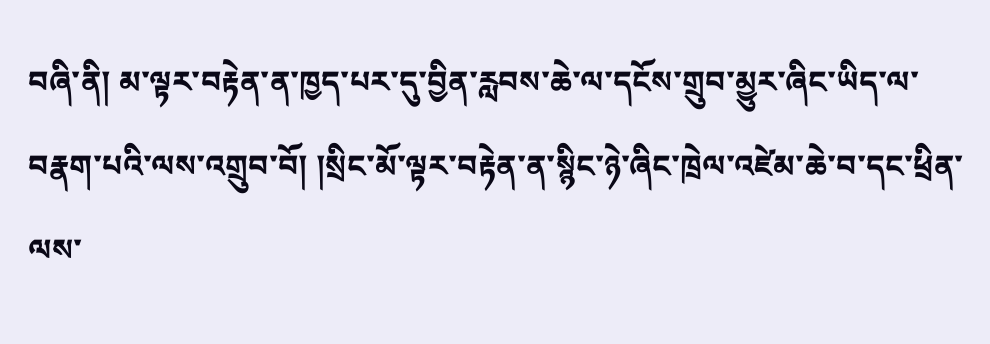བཞི་ནི། མ་ལྟར་བརྟེན་ན་ཁྱད་པར་དུ་བྱིན་རླབས་ཆེ་ལ་དངོས་གྲུབ་མྱུར་ཞིང་ཡིད་ལ་བརྣག་པའི་ལས་འགྲུབ་བོ། །སྲིང་མོ་ལྟར་བརྟེན་ན་སྙིང་ཉེ་ཞིང་ཁྲེལ་འཛེམ་ཆེ་བ་དང་ཕྲིན་ལས་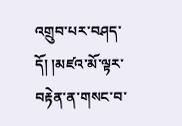འགྲུབ་པར་བཤད་དོ། །མཛའ་མོ་ལྟར་བརྟེན་ན་གསང་བ་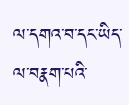ལ་དགའ་བ་དང་ཡིད་ལ་བརྣག་པའི་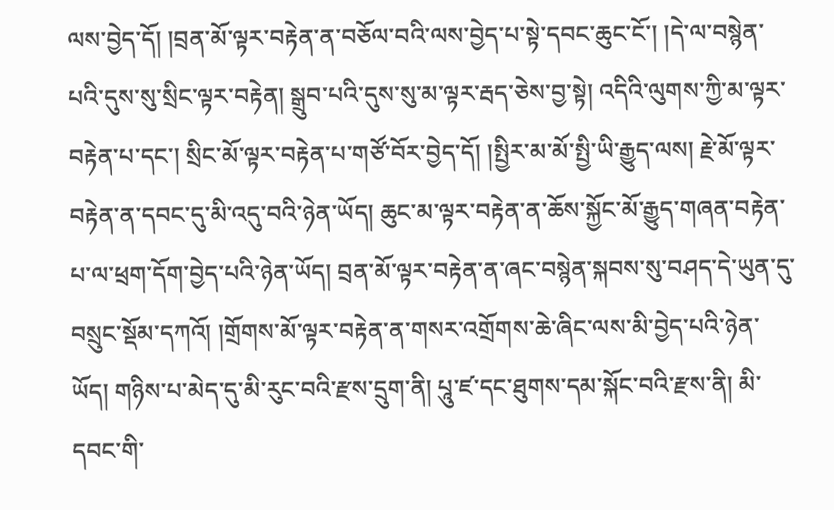ལས་བྱེད་དོ། །བྲན་མོ་ལྟར་བརྟེན་ན་བཅོལ་བའི་ལས་བྱེད་པ་སྟེ་དབང་ཆུང་ངོ་། །དེ་ལ་བསྙེན་པའི་དུས་སུ་སྲིང་ལྟར་བརྟེན། སྒྲུབ་པའི་དུས་སུ་མ་ལྟར་རྦད་ཅེས་བྱ་སྟེ། འདིའི་ལུགས་ཀྱི་མ་ལྟར་བརྟེན་པ་དང་། སྲིང་མོ་ལྟར་བརྟེན་པ་གཙོ་བོར་བྱེད་དོ། །སྤྱིར་མ་མོ་སྤྱི་ཡི་རྒྱུད་ལས། རྗེ་མོ་ལྟར་བརྟེན་ན་དབང་དུ་མི་འདུ་བའི་ཉེན་ཡོད། ཆུང་མ་ལྟར་བརྟེན་ན་ཆོས་སྐྱོང་མོ་རྒྱུད་གཞན་བརྟེན་པ་ལ་ཕྲག་དོག་བྱེད་པའི་ཉེན་ཡོད། བྲན་མོ་ལྟར་བརྟེན་ན་ཞང་བསྙེན་སྐབས་སུ་བཤད་དེ་ཡུན་དུ་བསྲུང་སྡོམ་དཀའོ། །གྲོགས་མོ་ལྟར་བརྟེན་ན་གསར་འགྲོགས་ཆེ་ཞིང་ལས་མི་བྱེད་པའི་ཉེན་ཡོད། གཉིས་པ་མེད་དུ་མི་རུང་བའི་རྫས་དྲུག་ནི། པཱུ་ཛ་དང་ཐུགས་དམ་སྐོང་བའི་རྫས་ནི། མི་དབང་གི་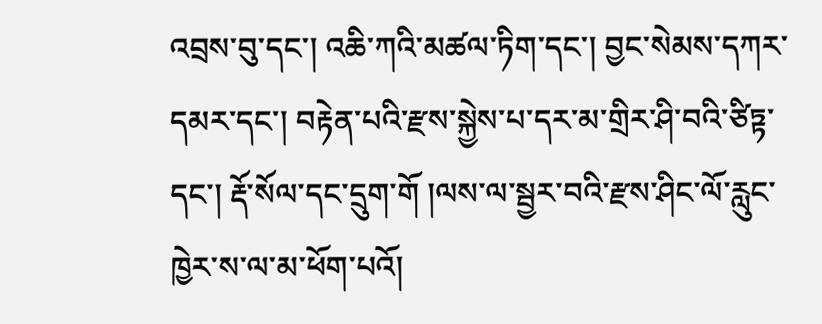འབྲས་བུ་དང་། འཆི་ཀའི་མཚལ་ཏིག་དང་། བྱང་སེམས་དཀར་དམར་དང་། བརྟེན་པའི་རྫས་སྐྱེས་པ་དར་མ་གྲིར་ཤི་བའི་ཙིཏྟ་དང་། རྡོ་སོལ་དང་དྲུག་གོ །ལས་ལ་སྦྱར་བའི་རྫས་ཤིང་ལོ་རླུང་ཁྱེར་ས་ལ་མ་ཕོག་པའོ།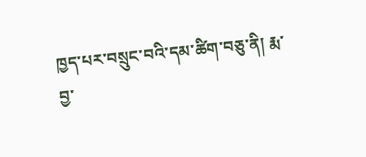ཁྱད་པར་བསྲུང་བའི་དམ་ཚིག་བཅུ་ནི། རྨ་བྱ་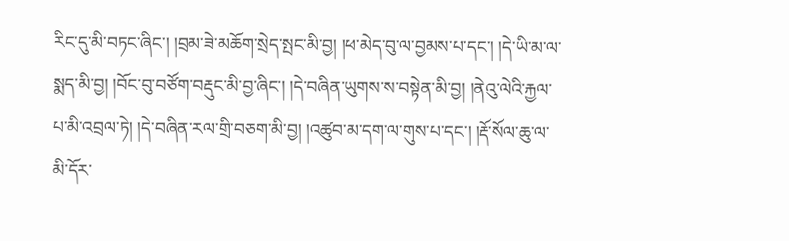རིང་དུ་མི་བཏང་ཞིང་། །བྲམ་ཟེ་མཆོག་སྲེད་སྤང་མི་བྱ། །ཕ་མེད་བུ་ལ་བྱམས་པ་དང་། །དེ་ཡི་མ་ལ་སྨད་མི་བྱ། །བོང་བུ་བཙོག་བརྡུང་མི་བྱ་ཞིང་། །དེ་བཞིན་ཡུགས་ས་བསྟེན་མི་བྱ། །ནེའུ་ལེའི་རྐྱལ་པ་མི་འབྲལ་ཏེ། །དེ་བཞིན་རལ་གྲི་བཅག་མི་བྱ། །འཚུབ་མ་དག་ལ་གུས་པ་དང་། །རྡོ་སོལ་ཆུ་ལ་མི་དོར་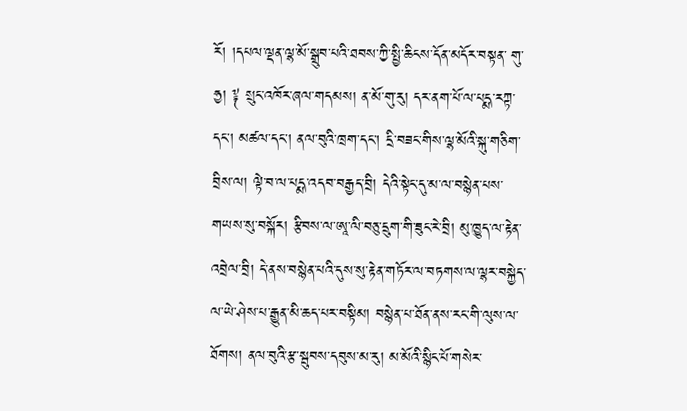རོ། །དཔལ་ལྡན་ལྷ་མོ་སྒྲུབ་པའི་ཐབས་ཀྱི་སྤྱི་ཆིངས་དོན་མདོར་བསྟན་ གུ་ཧྱ། ༈ སྲུང་འཁོར་ཞལ་གདམས། ན་མོ་གུ་རུ། དར་ནག་པོ་ལ་པདྨ་རཀྟ་དང་། མཚལ་དང་། ནལ་བུའི་ཁྲག་དང་། དྲི་བཟང་གིས་ལྷ་མོའི་སྐུ་གཅིག་བྲིས་ལ། ལྟེ་བ་ལ་པདྨ་འདབ་བརྒྱད་བྲི། དེའི་སྟེང་དུ་མ་ལ་བསྙེན་པས་གཡས་སུ་བསྐོར། རྩིབས་ལ་ཨཱ་ལི་བཅུ་དྲུག་གི་ཟུང་རེ་བྲི། མུ་ཁྱུད་ལ་རྟེན་འབྲེལ་བྲི། དེ་ནས་བསྙེན་པའི་དུས་སུ་རྟེན་གཏོར་ལ་བཏགས་ལ་ལྷར་བསྐྱེད་ལ་ཡེ་ཤེས་པ་རྒྱུན་མི་ཆད་པར་བསྟིམ། བསྙེན་པ་ཐོན་ནས་རང་གི་ལུས་ལ་ཐོགས། ནལ་བུའི་རྩ་སྦུབས་དབུས་མ་རུ། མ་མོའི་སྙིང་པོ་གསེར་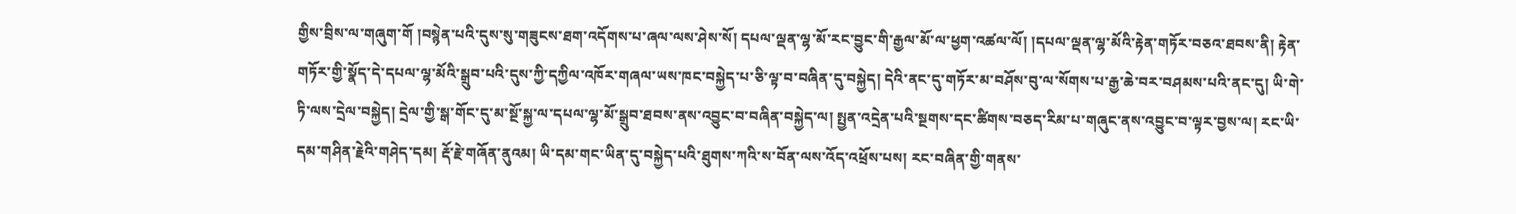གྱིས་བྲིས་ལ་གཞུག་གོ །བསྙེན་པའི་དུས་སུ་གཟུངས་ཐག་འདོགས་པ་ཞལ་ལས་ཤེས་སོ། དཔལ་ལྡན་ལྷ་མོ་རང་བྱུང་གི་རྒྱལ་མོ་ལ་ཕྱག་འཚལ་ལོ། །དཔལ་ལྡན་ལྷ་མོའི་རྟེན་གཏོར་བཅའ་ཐབས་ནི། རྟེན་གཏོར་གྱི་སྣོད་དེ་དཔལ་ལྷ་མོའི་སྒྲུབ་པའི་དུས་ཀྱི་དཀྱིལ་འཁོར་གཞལ་ཡས་ཁང་བསྐྱེད་པ་ཅི་ལྟ་བ་བཞིན་དུ་བསྐྱེད། དེའི་ནང་དུ་གཏོར་མ་བཤོས་བུ་ལ་སོགས་པ་རྒྱ་ཆེ་བར་བཤམས་པའི་ནང་དུ། ཡི་གེ་ཏི་ལས་དྲེལ་བསྐྱེད། དྲེལ་གྱི་སྒ་གོང་དུ་མ་སྔོ་སྐྱ་ལ་དཔལ་ལྷ་མོ་སྒྲུབ་ཐབས་ནས་འབྱུང་བ་བཞིན་བསྐྱེད་ལ། སྤྱན་འདྲེན་པའི་སྔགས་དང་ཚིགས་བཅད་རིམ་པ་གཞུང་ནས་འབྱུང་བ་ལྟར་བྱས་ལ། རང་ཡི་དམ་གཤིན་རྗེའི་གཤེད་དམ། རྡོ་རྗེ་གཞོན་ནུའམ། ཡི་དམ་གང་ཡིན་དུ་བསྐྱེད་པའི་ཐུགས་ཀའི་ས་བོན་ལས་འོད་འཕྲོས་པས། རང་བཞིན་གྱི་གནས་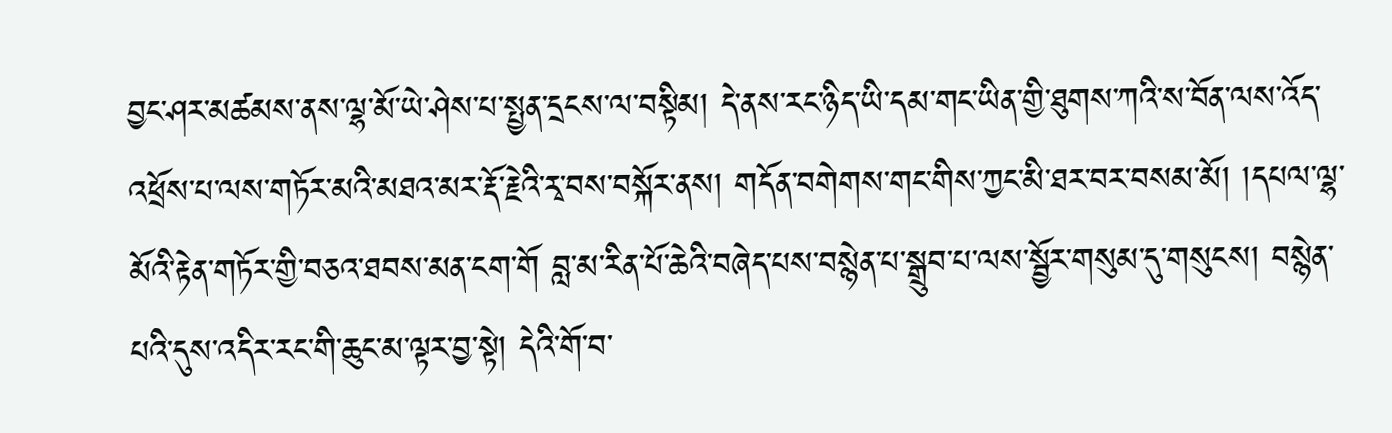བྱང་ཤར་མཚམས་ནས་ལྷ་མོ་ཡེ་ཤེས་པ་སྤྱན་དྲངས་ལ་བསྟིམ། དེ་ནས་རང་ཉིད་ཡི་དམ་གང་ཡིན་གྱི་ཐུགས་ཀའི་ས་བོན་ལས་འོད་འཕྲོས་པ་ལས་གཏོར་མའི་མཐའ་མར་རྡོ་རྗེའི་རྭ་བས་བསྐོར་ནས། གདོན་བགེགས་གང་གིས་ཀྱང་མི་ཐར་བར་བསམ་མོ། །དཔལ་ལྷ་མོའི་རྟེན་གཏོར་གྱི་བཅའ་ཐབས་མན་ངག་གོ བླ་མ་རིན་པོ་ཆེའི་བཞེད་པས་བསྙེན་པ་སྒྲུབ་པ་ལས་སྦྱོར་གསུམ་དུ་གསུངས། བསྙེན་པའི་དུས་འདིར་རང་གི་ཆུང་མ་ལྟར་བྱ་སྟེ། དེའི་གོ་བ་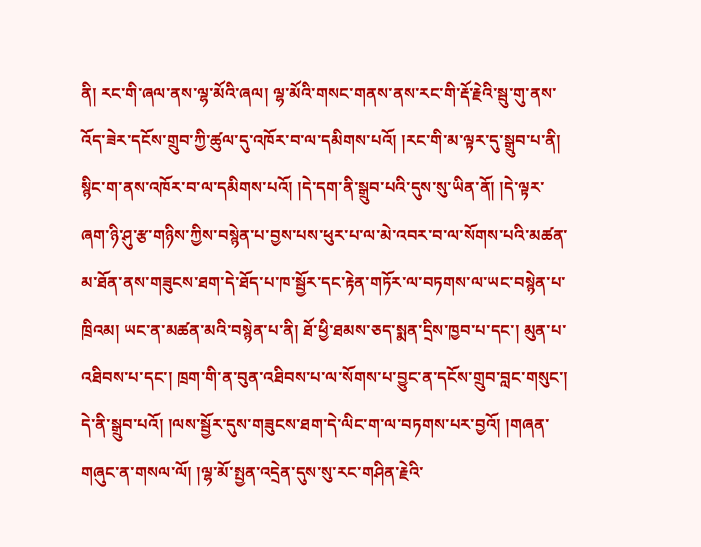ནི། རང་གི་ཞལ་ནས་ལྷ་མོའི་ཞལ། ལྷ་མོའི་གསང་གནས་ནས་རང་གི་རྡོ་རྗེའི་སྦུ་གུ་ནས་འོད་ཟེར་དངོས་གྲུབ་ཀྱི་ཚུལ་དུ་འཁོར་བ་ལ་དམིགས་པའོ། །རང་གི་མ་ལྟར་དུ་སྒྲུབ་པ་ནི། སྙིང་ག་ནས་འཁོར་བ་ལ་དམིགས་པའོ། །དེ་དག་ནི་སྒྲུབ་པའི་དུས་སུ་ཡིན་ནོ། །དེ་ལྟར་ཞག་ཉི་ཤུ་རྩ་གཉིས་ཀྱིས་བསྙེན་པ་བྱས་པས་ཕུར་པ་ལ་མེ་འབར་བ་ལ་སོགས་པའི་མཚན་མ་ཐོན་ནས་གཟུངས་ཐག་དེ་ཐོད་པ་ཁ་སྦྱོར་དང་རྟེན་གཏོར་ལ་བཏགས་ལ་ཡང་བསྙེན་པ་ཁྲིའམ། ཡང་ན་མཚན་མའི་བསྙེན་པ་ནི། ཐོ་ཕྱི་ཐམས་ཅད་སྨན་དྲིས་ཁྱབ་པ་དང་། མུན་པ་འཐིབས་པ་དང་། ཁྲག་གི་ན་བུན་འཐིབས་པ་ལ་སོགས་པ་བྱུང་ན་དངོས་གྲུབ་བླང་གསུང་། དེ་ནི་སྒྲུབ་པའོ། །ལས་སྦྱོར་དུས་གཟུངས་ཐག་དེ་ལིང་ག་ལ་བཏགས་པར་བྱའོ། །གཞན་གཞུང་ན་གསལ་ལོ། །ལྷ་མོ་སྤྱན་འདྲེན་དུས་སུ་རང་གཤིན་རྗེའི་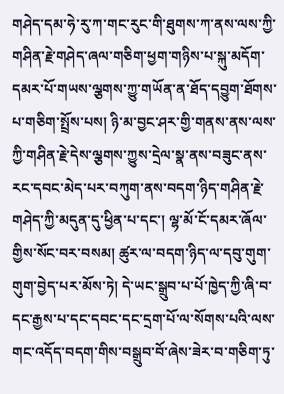གཤེད་དམ་ཧེ་རུ་ཀ་གང་རུང་གི་ཐུགས་ཀ་ནས་ལས་ཀྱི་གཤིན་རྗེ་གཤེད་ཞལ་གཅིག་ཕྱག་གཉིས་པ་སྐུ་མདོག་དམར་པོ་གཡས་ལྕགས་ཀྱུ་གཡོན་ན་ཐོད་དབྱུག་ཐོགས་པ་གཅིག་སྤྲོས་པས། ཉི་མ་བྱང་ཤར་གྱི་གནས་ནས་ལས་ཀྱི་གཤིན་རྗེ་དེས་ལྕགས་ཀྱུས་དྲེལ་སྣ་ནས་བཟུང་ནས་རང་དབང་མེད་པར་བཀུག་ནས་བདག་ཉིད་གཤིན་རྗེ་གཤེད་ཀྱི་མདུན་དུ་ཕྱིན་པ་དང་། ལྷ་མོ་ངོ་དམར་ཞོལ་གྱིས་སོང་བར་བསམ། ཚུར་ལ་བདག་ཉིད་ལ་དབུ་གུག་གུག་བྱེད་པར་མོས་ཏེ། དེ་ཡང་སྒྲུབ་པ་པོ་ཁྱེད་ཀྱི་ཞི་བ་དང་རྒྱས་པ་དང་དབང་དང་དྲག་པོ་ལ་སོགས་པའི་ལས་གང་འདོད་བདག་གིས་བསྒྲུབ་བོ་ཞེས་ཟེར་བ་གཅིག་ཏུ་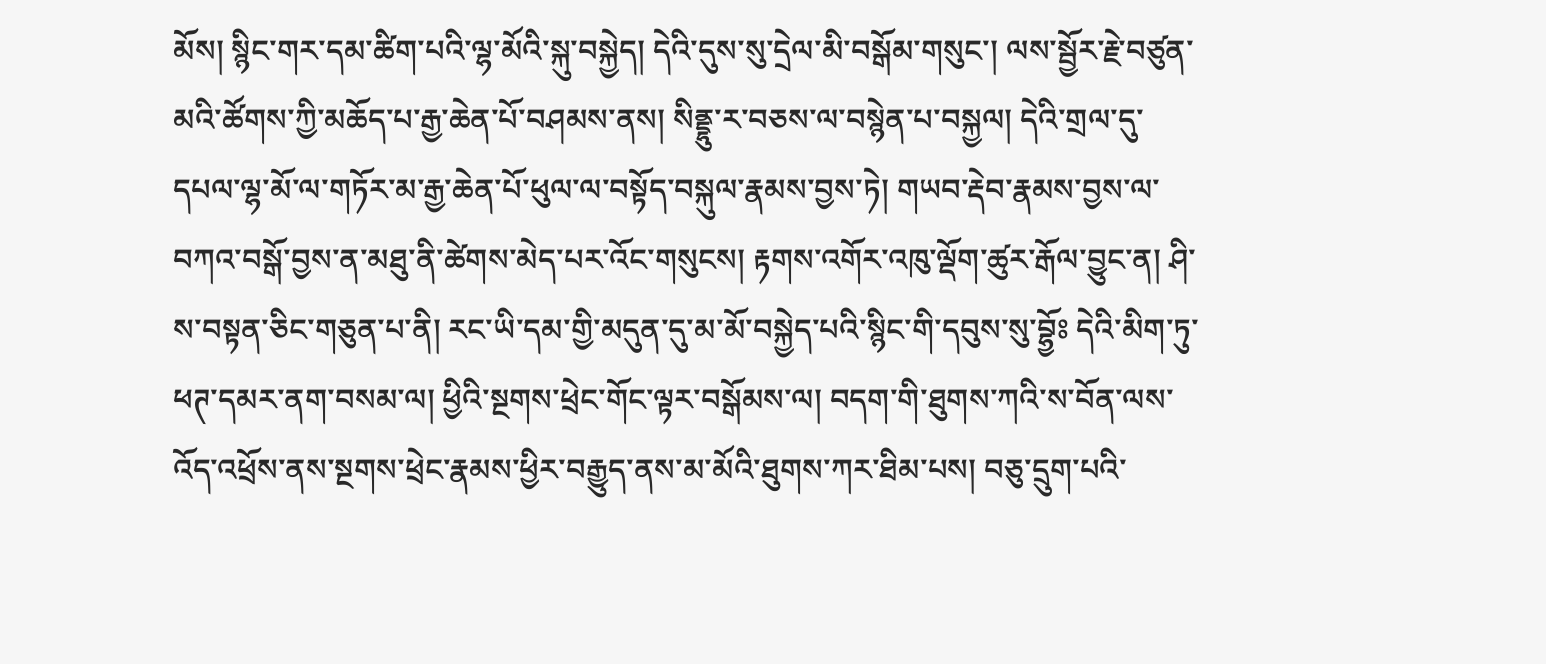མོས། སྙིང་གར་དམ་ཚིག་པའི་ལྷ་མོའི་སྐུ་བསྐྱེད། དེའི་དུས་སུ་དྲེལ་མི་བསྒོམ་གསུང་། ལས་སྦྱོར་རྗེ་བཙུན་མའི་ཚོགས་ཀྱི་མཆོད་པ་རྒྱ་ཆེན་པོ་བཤམས་ནས། སིནྡྷུ་ར་བཅས་ལ་བསྙེན་པ་བསྐྱལ། དེའི་གྲལ་དུ་དཔལ་ལྷ་མོ་ལ་གཏོར་མ་རྒྱ་ཆེན་པོ་ཕུལ་ལ་བསྟོད་བསྐུལ་རྣམས་བྱས་ཏེ། གཡབ་རྡེབ་རྣམས་བྱས་ལ་བཀའ་བསྒོ་བྱས་ན་མཐུ་ནི་ཚེགས་མེད་པར་འོང་གསུངས། རྟགས་འགོར་འཁུ་ལྡོག་ཚུར་རྒོལ་བྱུང་ན། ཤི་ས་བསྟན་ཅིང་གཅུན་པ་ནི། རང་ཡི་དམ་གྱི་མདུན་དུ་མ་མོ་བསྐྱེད་པའི་སྙིང་གི་དབུས་སུ་བྷྱོཿ དེའི་མིག་ཏུ་ཕཊ་དམར་ནག་བསམ་ལ། ཕྱིའི་སྔགས་ཕྲེང་གོང་ལྟར་བསྒོམས་ལ། བདག་གི་ཐུགས་ཀའི་ས་བོན་ལས་འོད་འཕྲོས་ནས་སྔགས་ཕྲེང་རྣམས་ཕྱིར་བརྒྱུད་ནས་མ་མོའི་ཐུགས་ཀར་ཐིམ་པས། བཅུ་དྲུག་པའི་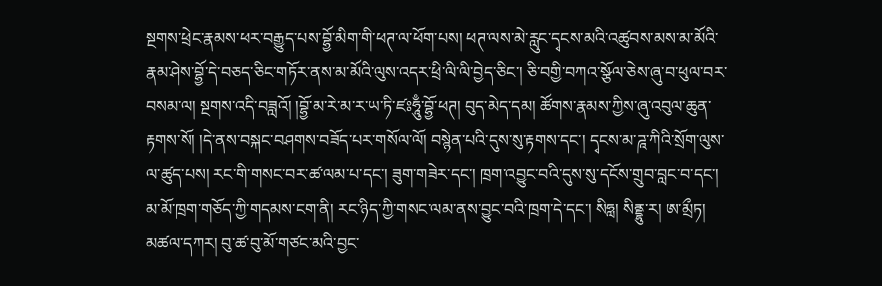སྔགས་ཕྲེང་རྣམས་ཕར་བརྒྱུད་པས་བྷྱོ་མིག་གི་ཕཊ་ལ་ཕོག་པས། ཕཊ་ལས་མེ་རླུང་དྭངས་མའི་འཚུབས་མས་མ་མོའི་རྣམ་ཤེས་བྷྱོ་དེ་བཅད་ཅིང་གཏོར་ནས་མ་མོའི་ལུས་འདར་ཕྲི་ལི་ལི་བྱེད་ཅིང་། ཅི་བགྱི་བཀའ་སྩོལ་ཅེས་ཞུ་བ་ཕུལ་བར་བསམ་ལ། སྔགས་འདི་བཟླའོ། །བྷྱོ་མ་རེ་མ་ར་ཡ་ཏི་ཛཿཧཱུྃ་བྷྱོ་ཕཊ། བུད་མེད་དམ། ཚོགས་རྣམས་ཀྱིས་ཞུ་འབུལ་ཆུན་རྟགས་སོ། །དེ་ནས་བསྐང་བཤགས་བཟོད་པར་གསོལ་ལོ། བསྙེན་པའི་དུས་སུ་རྟགས་དང་། དྭངས་མ་ཌཱ་ཀིའི་སྲོག་ལུས་ལ་ཚུད་པས། རང་གི་གསང་བར་ཚ་ལམ་པ་དང་། ཟུག་གཟེར་དང་། ཁྲག་འབྱུང་བའི་དུས་སུ་དངོས་གྲུབ་བླང་བ་དང་། མ་མོ་ཁྲག་གཅོད་ཀྱི་གདམས་ངག་ནི། རང་ཉིད་ཀྱི་གསང་ལམ་ནས་བྱུང་བའི་ཁྲག་དེ་དང་། སིཧླ། སིནྡྷུ་ར། ཨ་མྲྀཏ། མཚལ་དཀར། བུ་ཚ་བུ་མོ་གཙང་མའི་བྱང་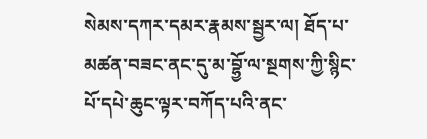སེམས་དཀར་དམར་རྣམས་སྦྱར་ལ། ཐོད་པ་མཚན་བཟང་ནང་དུ་མ་བྷྱོ་ལ་སྔགས་ཀྱི་སྙིང་པོ་དཔེ་ཆུང་ལྟར་བཀོད་པའི་ནང་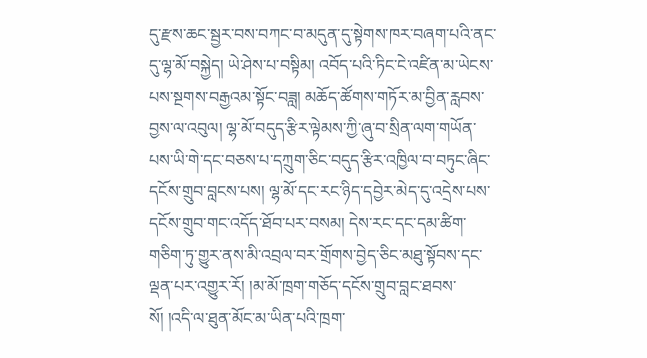དུ་རྫས་ཆང་སྦྱར་བས་བཀང་བ་མདུན་དུ་སྟེགས་ཁར་བཞག་པའི་ནང་དུ་ལྷ་མོ་བསྐྱེད། ཡེ་ཤེས་པ་བསྟིམ། འབོད་པའི་ཏིང་ངེ་འཛིན་མ་ཡེངས་པས་སྔགས་བརྒྱའམ་སྟོང་བཟླ། མཆོད་ཚོགས་གཏོར་མ་བྱིན་རླབས་བྱས་ལ་འབུལ། ལྷ་མོ་བདུད་རྩིར་ལྟེམས་ཀྱི་ཞུ་བ་སྲིན་ལག་གཡོན་པས་ཡི་གེ་དང་བཅས་པ་དཀྲུག་ཅིང་བདུད་རྩིར་འཁྱིལ་བ་བཏུང་ཞིང་དངོས་གྲུབ་བླངས་པས། ལྷ་མོ་དང་རང་ཉིད་དབྱེར་མེད་དུ་འདྲེས་པས་དངོས་གྲུབ་གང་འདོད་ཐོབ་པར་བསམ། དེས་རང་དང་དམ་ཚིག་གཅིག་ཏུ་གྱུར་ནས་མི་འབྲལ་བར་གྲོགས་བྱེད་ཅིང་མཐུ་སྟོབས་དང་ལྡན་པར་འགྱུར་རོ། །མ་མོ་ཁྲག་གཅོད་དངོས་གྲུབ་བླང་ཐབས་སོ། །འདི་ལ་ཐུན་མོང་མ་ཡིན་པའི་ཁྲག་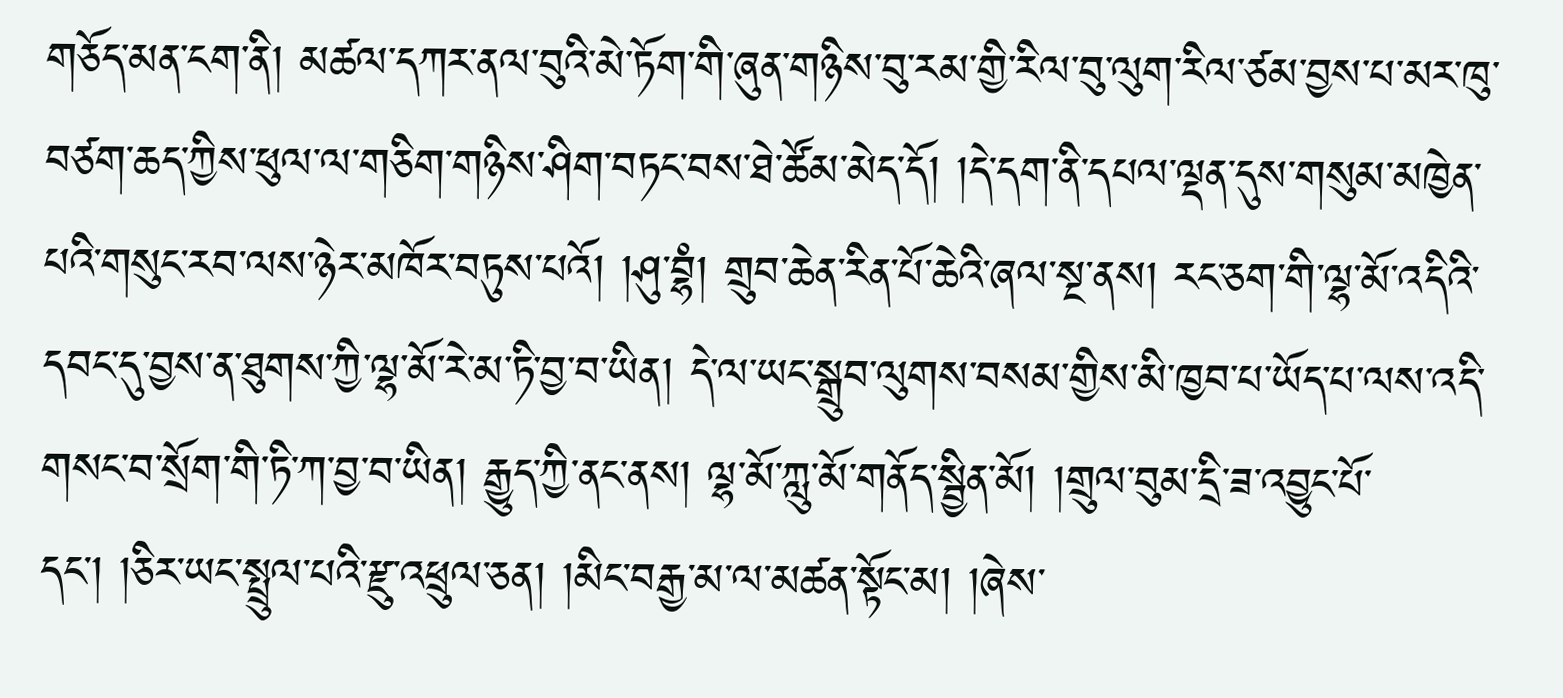གཅོད་མན་ངག་ནི། མཚལ་དཀར་ནལ་བུའི་མེ་ཏོག་གི་ཞུན་གཉིས་བུ་རམ་གྱི་རིལ་བུ་ལུག་རིལ་ཙམ་བྱས་པ་མར་ཁུ་བཙག་ཆད་ཀྱིས་ཕུལ་ལ་གཅིག་གཉིས་ཤིག་བཏང་བས་ཐེ་ཚོམ་མེད་དོ། །དེ་དག་ནི་དཔལ་ལྡན་དུས་གསུམ་མཁྱེན་པའི་གསུང་རབ་ལས་ཉེར་མཁོར་བཏུས་པའོ། །ཤུ་བྷཾ། གྲུབ་ཆེན་རིན་པོ་ཆེའི་ཞལ་སྔ་ནས། རང་ཅག་གི་ལྷ་མོ་འདིའི་དབང་དུ་བྱས་ན་ཐུགས་ཀྱི་ལྷ་མོ་རེ་མ་ཏི་བྱ་བ་ཡིན། དེ་ལ་ཡང་སྒྲུབ་ལུགས་བསམ་གྱིས་མི་ཁྱབ་པ་ཡོད་པ་ལས་འདི་གསང་བ་སྲོག་གི་ཏི་ཀ་བྱ་བ་ཡིན། རྒྱུད་ཀྱི་ནང་ནས། ལྷ་མོ་ཀླུ་མོ་གནོད་སྦྱིན་མོ། །གྲུལ་བུམ་དྲི་ཟ་འབྱུང་པོ་དང་། །ཅིར་ཡང་སྤྲུལ་པའི་རྫུ་འཕྲུལ་ཅན། །མིང་བརྒྱ་མ་ལ་མཚན་སྟོང་མ། །ཞེས་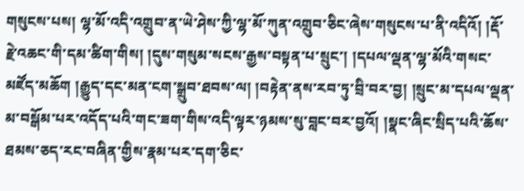གསུངས་པས། ལྷ་མོ་འདི་འགྲུབ་ན་ཡེ་ཤེས་ཀྱི་ལྷ་མོ་ཀུན་འགྲུབ་ཅིང་ཞེས་གསུངས་པ་ནི་འདིའོ། །རྡོ་རྗེ་འཆང་གི་དམ་ཚིག་གིས། །དུས་གསུམ་སངས་རྒྱས་བསྟན་པ་སྲུང་། །དཔལ་ལྡན་ལྷ་མོའི་གསང་མཛོད་མཆོག །རྒྱུད་དང་མན་ངག་སྒྲུབ་ཐབས་ལ། །བརྟེན་ནས་རབ་ཏུ་བྲི་བར་བྱ། །སྲུང་མ་དཔལ་ལྡན་མ་བསྒོམ་པར་འདོད་པའི་གང་ཟག་གིས་འདི་ལྟར་ཉམས་སུ་བླང་བར་བྱའོ། །སྣང་ཞིང་སྲིད་པའི་ཆོས་ཐམས་ཅད་རང་བཞིན་གྱིས་རྣམ་པར་དག་ཅིང་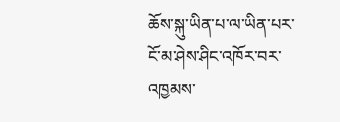ཆོས་སྐུ་ཡིན་པ་ལ་ཡིན་པར་ངོ་མ་ཤེས་ཤིང་འཁོར་བར་འཁྱམས་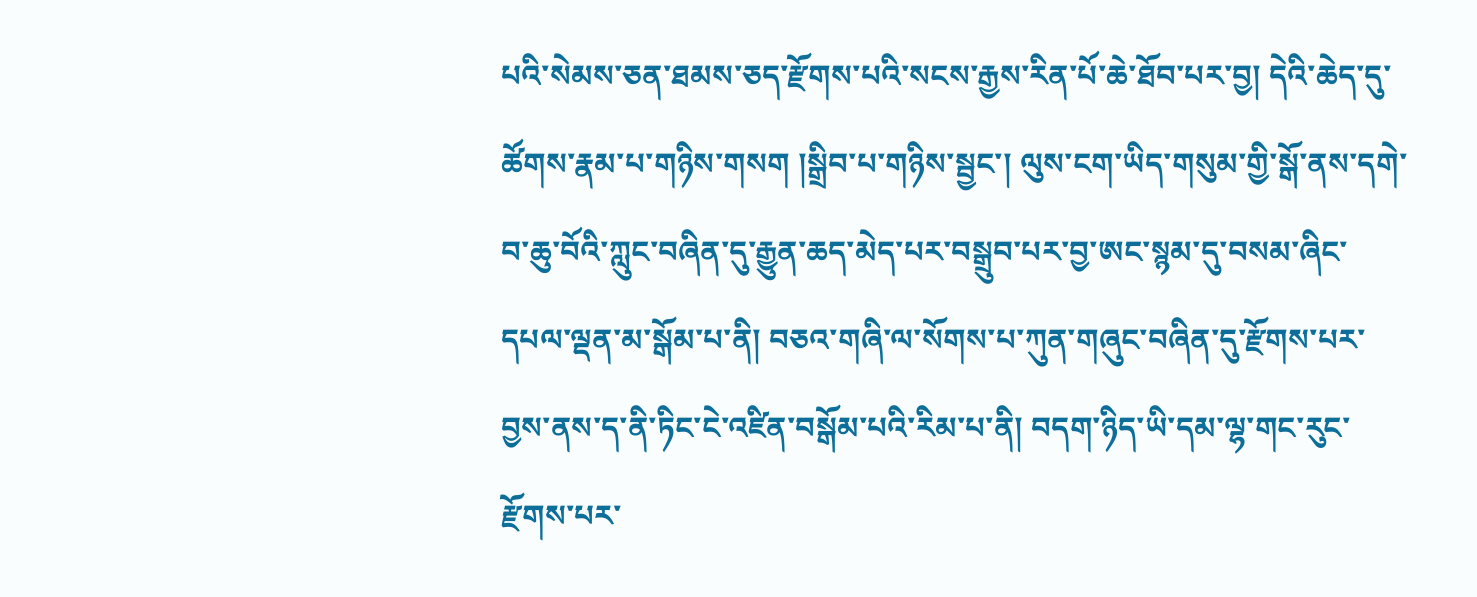པའི་སེམས་ཅན་ཐམས་ཅད་རྫོགས་པའི་སངས་རྒྱས་རིན་པོ་ཆེ་ཐོབ་པར་བྱ། དེའི་ཆེད་དུ་ཚོགས་རྣམ་པ་གཉིས་གསག །སྒྲིབ་པ་གཉིས་སྦྱང་། ལུས་ངག་ཡིད་གསུམ་གྱི་སྒོ་ནས་དགེ་བ་ཆུ་བོའི་ཀླུང་བཞིན་དུ་རྒྱུན་ཆད་མེད་པར་བསྒྲུབ་པར་བྱ་ཨང་སྙམ་དུ་བསམ་ཞིང་དཔལ་ལྡན་མ་སྒོམ་པ་ནི། བཅའ་གཞི་ལ་སོགས་པ་ཀུན་གཞུང་བཞིན་དུ་རྫོགས་པར་བྱས་ནས་ད་ནི་ཏིང་ངེ་འཛིན་བསྒོམ་པའི་རིམ་པ་ནི། བདག་ཉིད་ཡི་དམ་ལྷ་གང་རུང་རྫོགས་པར་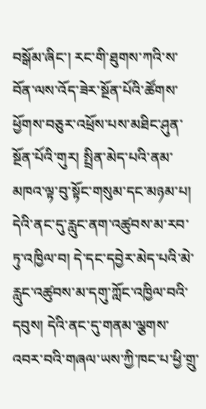བསྒོམ་ཞིང་། རང་གི་ཐུགས་ཀའི་ས་བོན་ལས་འོད་ཟེར་སྔོན་པོའི་ཚོགས་ཕྱོགས་བཅུར་འཕྲོས་པས་མཐིང་ཤུན་སྔོན་པོའི་གུར། སྤྲིན་མེད་པའི་ནམ་མཁའ་ལྟ་བུ་སྟོང་གསུམ་དང་མཉམ་པ། དེའི་ནང་དུ་རླུང་ནག་འཚུབས་མ་རབ་ཏུ་འཁྱིལ་བ། དེ་དང་དབྱེར་མེད་པའི་མེ་རླུང་འཚུབས་མ་དགུ་ཀློང་འཁྱིལ་བའི་དབུས། དེའི་ནང་དུ་གནམ་ལྕགས་འབར་བའི་གཞལ་ཡས་ཀྱི་ཁང་པ་ཕྱི་གྲུ་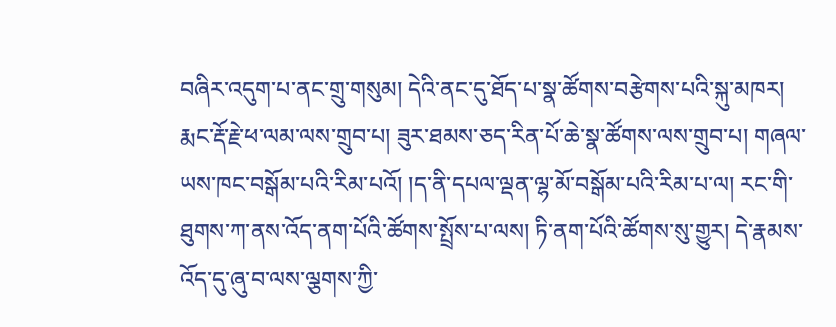བཞིར་འདུག་པ་ནང་གྲུ་གསུམ། དེའི་ནང་དུ་ཐོད་པ་སྣ་ཚོགས་བརྩེགས་པའི་སྐུ་མཁར། རྨང་རྡོ་རྗེ་ཕ་ལམ་ལས་གྲུབ་པ། ཟུར་ཐམས་ཅད་རིན་པོ་ཆེ་སྣ་ཚོགས་ལས་གྲུབ་པ། གཞལ་ཡས་ཁང་བསྒོམ་པའི་རིམ་པའོ། །ད་ནི་དཔལ་ལྡན་ལྷ་མོ་བསྒོམ་པའི་རིམ་པ་ལ། རང་གི་ཐུགས་ཀ་ནས་འོད་ནག་པོའི་ཚོགས་སྤྲོས་པ་ལས། ཏི་ནག་པོའི་ཚོགས་སུ་གྱུར། དེ་རྣམས་འོད་དུ་ཞུ་བ་ལས་ལྕགས་ཀྱི་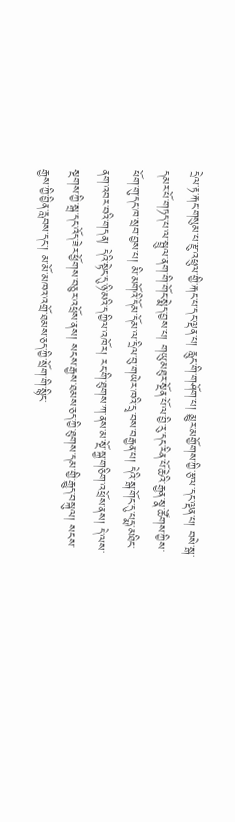དྲེལ་རྟ་རྐང་གསུམ་པ་རྫུ་འཕྲུལ་གྱི་རྐང་པ་དང་ལྡན་པ། རླུང་གི་གཤོག་པ། མྱུར་མགྱོགས་ཀྱི་རྩལ་དང་ལྡན་པ། བསེ་སྒ་དམར་པོ་གཏད་པ་ལ་སྦྲུལ་ནག་གི་གོང་སྨེད་བྱས་པ། གཡུ་མཐུར་སྔོན་པོ་ལ་བྱི་རུ་དང་རིན་པོ་ཆེའི་རྒྱན་སྣ་ཚོགས་ཀྱིས་ཕོག་གུ་དང་ཁ་སྲབ་བྱས་པ། མི་མགོའི་དོམ་དོམ་ལ་དྲིལ་བུ་གཡེར་ཁའི་དྲྭ་བས་བརྒྱན་པ། དེའི་སྒ་གོང་དུ་པདྨ་མཐིང་ནག་འབར་བའི་གདན། དེའི་སྟེང་དུ་ཉི་མའི་དཀྱིལ་འཁོར། རང་གི་ཐུགས་ཀ་ནས་མ་སྔོ་སྐྱ་གཅིག་འཕྲོས་ནས། དེ་ལས་སྔགས་ཀྱི་སྒྲ་དང་འོད་ཟེར་ཕྱོགས་བཅུར་འཕྲོས་ནས། སངས་རྒྱས་ཐམས་ཅད་ཀྱི་ཐུགས་དམ་གྱི་རྒྱུད་བསྐུལ། སངས་རྒྱས་ཀྱི་བྱིན་རླབས་དང་། མ་མོ་མཁའ་འགྲོ་ཐམས་ཅད་ཀྱི་སྲོག་གི་སྙིང་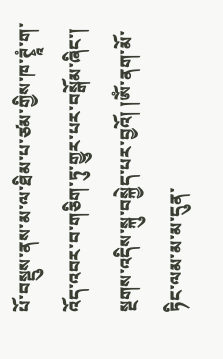པོ་བསྡུས་ནས་མ་ལ་ཐིམ་པ་ཙམ་གྱིས་ཁ་ཊྭཱཾ་ག་འོད་འབར་བ་གཅིག་ཏུ་གྱུར་པར་བསྒོམ་ཞིང་། སྔགས་འདིས་སྐུ་བསྐྱེད་པར་བྱའོ། །ཨོཾ་ནག་མོ་ཏིང་ལམ་མ་མ་དུན་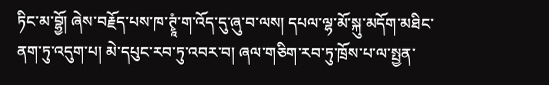ཏིང་མ་བྷྱོ། ཞེས་བརྗོད་པས་ཁ་ཊྭཱཾ་ག་འོད་དུ་ཞུ་བ་ལས། དཔལ་ལྷ་མོ་སྐུ་མདོག་མཐིང་ནག་ཏུ་འདུག་པ། མེ་དཔུང་རབ་ཏུ་འབར་བ། ཞལ་གཅིག་རབ་ཏུ་ཁྲོས་པ་ལ་སྤྱན་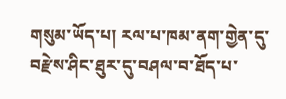གསུམ་ཡོད་པ། རལ་པ་ཁམ་ནག་གྱེན་དུ་བརྫེས་ཤིང་ཐུར་དུ་བཤལ་བ་ཐོད་པ་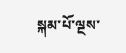སྐམ་པོ་ལྔས་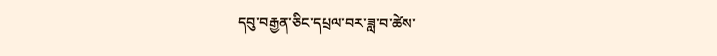དབུ་བརྒྱན་ཅིང་དཔྲལ་བར་ཟླ་བ་ཚེས་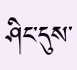ཤིང་དུས་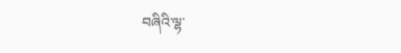བཞིའི་ལྷ་